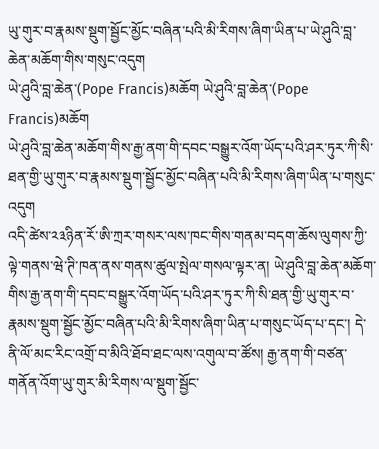ཡུ་གུར་བ་རྣམས་སྡུག་སྦྱོང་མྱོང་བཞིན་པའི་མི་རིགས་ཞིག་ཡིན་པ་ཡེ་ཤུའི་བླ་ཆེན་མཆོག་གིས་གསུང་འདུག
ཡེ་ཤུའི་བླ་ཆེན་(Pope Francis)མཆོག ཡེ་ཤུའི་བླ་ཆེན་(Pope Francis)མཆོག
ཡེ་ཤུའི་བླ་ཆེན་མཆོག་གིས་རྒྱ་ནག་གི་དབང་བསྒྱུར་འོག་ཡོད་པའི་ཤར་ཏུར་ཀི་སི་ཐན་གྱི་ཡུ་གུར་བ་རྣམས་སྡུག་སྦྱོང་མྱོང་བཞིན་པའི་མི་རིགས་ཞིག་ཡིན་པ་གསུང་འདུག
འདི་ཚེས་༢༣ཉིན་རོ་ཨི་ཀྲར་གསར་ལས་ཁང་གིས་གནམ་བདག་ཆོས་ལུགས་ཀྱི་ལྟེ་གནས་ཝེ་ཊི་ཁན་ནས་གནས་ཚུལ་སྤེལ་གསལ་ལྟར་ན། ཡེ་ཤུའི་བླ་ཆེན་མཆོག་གིས་རྒྱ་ནག་གི་དབང་བསྒྱུར་འོག་ཡོད་པའི་ཤར་ཏུར་ཀི་སི་ཐན་གྱི་ཡུ་གུར་བ་རྣམས་སྡུག་སྦྱོང་མྱོང་བཞིན་པའི་མི་རིགས་ཞིག་ཡིན་པ་གསུང་ཡོད་པ་དང་། དེ་ནི་ལོ་མང་རིང་འགྲོ་བ་མིའི་ཐོབ་ཐང་ལས་འགུལ་བ་ཚོས། རྒྱ་ནག་གི་བཙན་གནོན་འོག་ཡུ་གུར་མི་རིགས་ལ་སྡུག་སྦྱོང་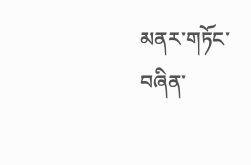མནར་གཏོང་བཞིན་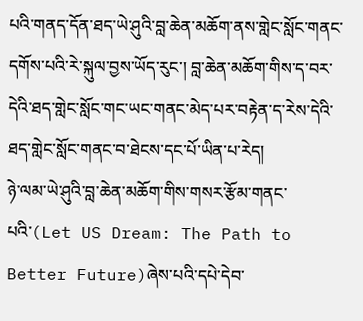པའི་གནད་དོན་ཐད་ཡེ་ཤུའི་བླ་ཆེན་མཆོག་ནས་གླེང་སློང་གནང་དགོས་པའི་རེ་སྐུལ་བྱས་ཡོད་རུང་། བླ་ཆེན་མཆོག་གིས་ད་བར་དེའི་ཐད་གླེང་སློང་གང་ཡང་གནང་མེད་པར་བརྟེན་ད་རེས་དེའི་ཐད་གླེང་སློང་གནང་བ་ཐེངས་དང་པོ་ཡིན་པ་རེད།
ཉེ་ལམ་ཡེ་ཤུའི་བླ་ཆེན་མཆོག་གིས་གསར་རྩོམ་གནང་པའི་(Let US Dream: The Path to Better Future)ཞེས་པའི་དཔེ་དེབ་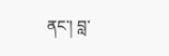ནང་། བླ་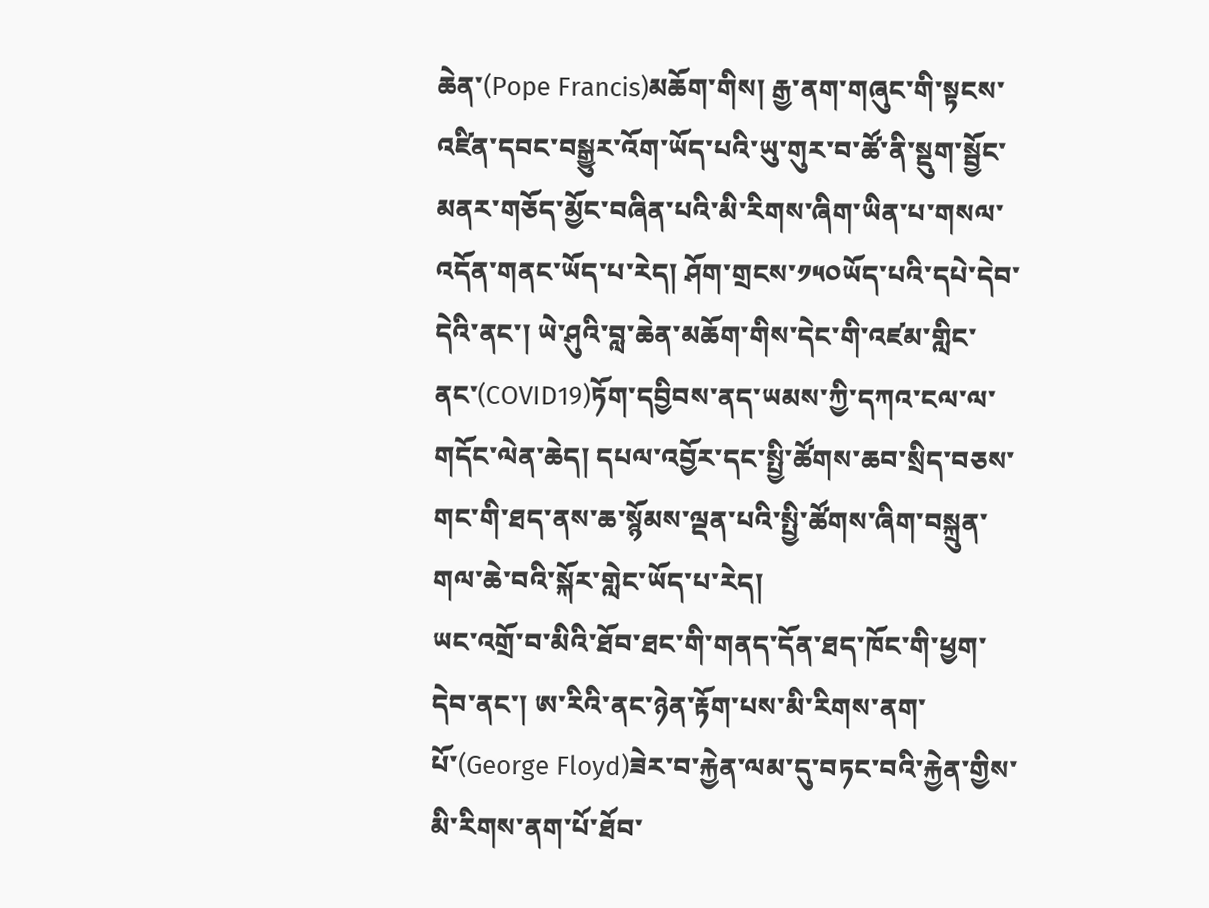ཆེན་(Pope Francis)མཆོག་གིས། རྒྱ་ནག་གཞུང་གི་སྟངས་འཛིན་དབང་བསྒྱུར་འོག་ཡོད་པའི་ཡུ་གུར་བ་ཚོ་ནི་སྡུག་སྦྱོང་མནར་གཅོད་མྱོང་བཞིན་པའི་མི་རིགས་ཞིག་ཡིན་པ་གསལ་འདོན་གནང་ཡོད་པ་རེད། ཤོག་གྲངས་༡༥༠ཡོད་པའི་དཔེ་དེབ་དེའི་ནང་། ཡེ་ཤུའི་བླ་ཆེན་མཆོག་གིས་དེང་གི་འཛམ་གླིང་ནང་(COVID19)ཏོག་དབྱིབས་ནད་ཡམས་ཀྱི་དཀའ་ངལ་ལ་གདོང་ལེན་ཆེད། དཔལ་འབྱོར་དང་སྤྱི་ཚོགས་ཆབ་སྲིད་བཅས་གང་གི་ཐད་ནས་ཆ་སྙོམས་ལྡན་པའི་སྤྱི་ཚོགས་ཞིག་བསྐྲུན་གལ་ཆེ་བའི་སྐོར་གླེང་ཡོད་པ་རེད།
ཡང་འགྲོ་བ་མིའི་ཐོབ་ཐང་གི་གནད་དོན་ཐད་ཁོང་གི་ཕྱག་དེབ་ནང་། ཨ་རིའི་ནང་ཉེན་རྟོག་པས་མི་རིགས་ནག་པོ་(George Floyd)ཟེར་བ་རྐྱེན་ལམ་དུ་བཏང་བའི་རྐྱེན་གྱིས་མི་རིགས་ནག་པོ་ཐོབ་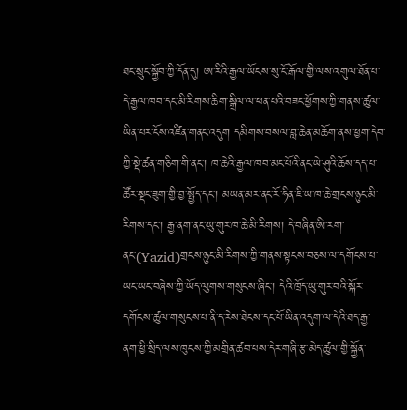ཐང་སྲུང་སྐྱོབ་ཀྱི་དོན་དུ། ཨ་རིའི་རྒྱལ་ཡོངས་སུ་ངོ་རྒོལ་གྱི་ལས་འགུལ་ཐོན་པ་དེ་རྒྱལ་ཁབ་དང་མི་རིགས་ཆིག་སྒྲིལ་ལ་ཕན་པའི་བཟང་ཕྱོགས་ཀྱི་གནས་ཚུལ་ཡིན་པར་ངོས་འཛིན་གནང་འདུག དམིགས་བསལ་བླ་ཆེན་མཆོག་ནས་ཕྱག་དེབ་ཀྱི་སྡེ་ཚན་གཅིག་གི་ནང་། ཁ་ཆེའི་རྒྱལ་ཁབ་མང་པོའི་ནང་ཡེ་ཤུའི་ཆོས་དད་པ་ཚོར་སྡང་ཟུག་གྱི་བྱ་སྤྱོད་དང་། མཡན་མར་ནང་རོ་ཧིན་ཇི་ཡ་ཁ་ཆེ་གྲངས་ཉུང་མི་རིགས་དང་། རྒྱ་ནག་ནང་ཡུ་གུར་ཁ་ཆེ་མི་རིགས། དེ་བཞིན་ཨི་རག་ནང་(Yazid)གྲངས་ཉུང་མི་རིགས་ཀྱི་གནས་སྟངས་བཅས་ལ་དགོངས་པ་ཡང་ཡང་བཞེས་ཀྱི་ཡོད་ལུགས་གསུངས་ཞིང་། དེའི་ཁྲོད་ཡུ་གུར་བའི་སྐོར་དགོངས་ཚུལ་གསུངས་པ་ནི་ད་རེས་ཐེངས་དང་པོ་ཡིན་འདུག་ལ་དེའི་ཐད་རྒྱ་ནག་ཕྱི་སྲིད་ལས་ཁུངས་ཀྱི་མགྲིན་ཚབ་པས་དེར་གཞི་རྩ་མེད་ཚུལ་གྱི་སྐྱོན་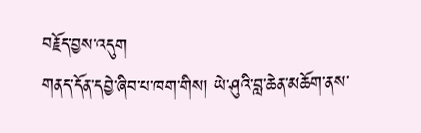བརྗོད་བྱས་འདུག
གནད་དོན་དབྱེ་ཞིབ་པ་ཁག་གིས། ཡེ་ཤུའི་བླ་ཆེན་མཆོག་ནས་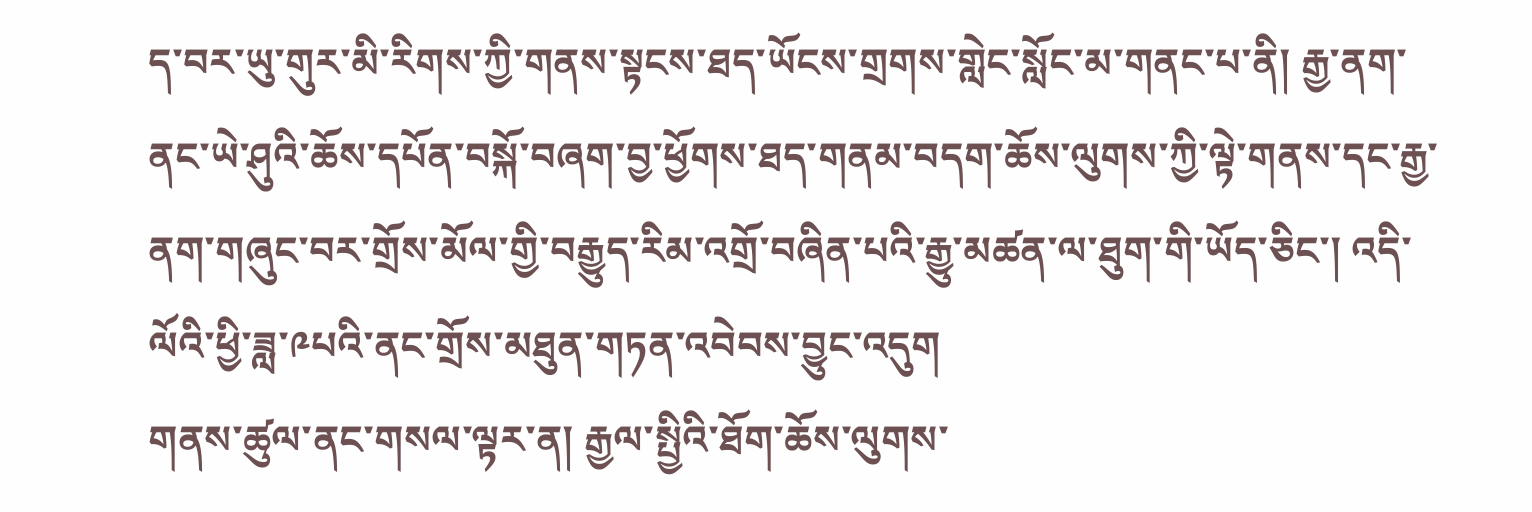ད་བར་ཡུ་གུར་མི་རིགས་ཀྱི་གནས་སྟངས་ཐད་ཡོངས་གྲགས་གླེང་སློང་མ་གནང་པ་ནི། རྒྱ་ནག་ནང་ཡེ་ཤུའི་ཆོས་དཔོན་བསྐོ་བཞག་བྱ་ཕྱོགས་ཐད་གནམ་བདག་ཆོས་ལུགས་ཀྱི་ལྟེ་གནས་དང་རྒྱ་ནག་གཞུང་བར་གྲོས་མོལ་གྱི་བརྒྱུད་རིམ་འགྲོ་བཞིན་པའི་རྒྱུ་མཚན་ལ་ཐུག་གི་ཡོད་ཅིང་། འདི་ལོའི་ཕྱི་ཟླ་༩པའི་ནང་གྲོས་མཐུན་གཏན་འབེབས་བྱུང་འདུག
གནས་ཚུལ་ནང་གསལ་ལྟར་ན། རྒྱལ་སྤྱིའི་ཐོག་ཆོས་ལུགས་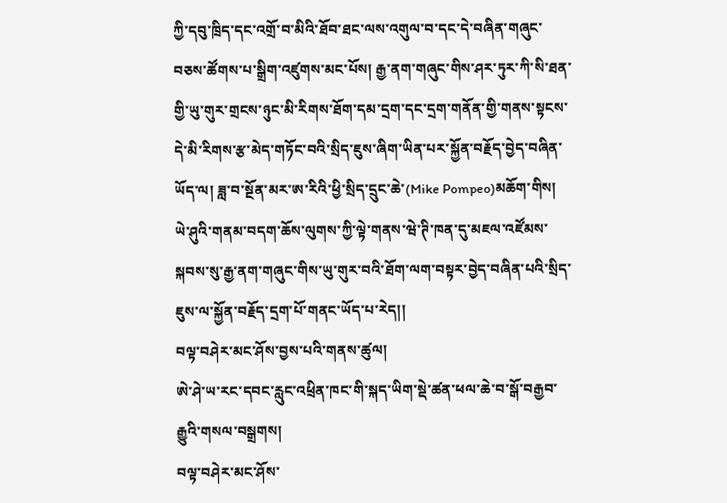ཀྱི་དབུ་ཁྲིད་དང་འགྲོ་བ་མིའི་ཐོབ་ཐང་ལས་འགུལ་བ་དང་དེ་བཞིན་གཞུང་བཅས་ཚོགས་པ་སྒྲིག་འཛུགས་མང་པོས། རྒྱ་ནག་གཞུང་གིས་ཤར་ཏུར་ཀི་སི་ཐན་གྱི་ཡུ་གུར་གྲངས་ཉུང་མི་རིགས་ཐོག་དམ་དྲག་དང་དྲག་གནོན་གྱི་གནས་སྟངས་དེ་མི་རིགས་རྩ་མེད་གཏོང་བའི་སྲིད་ཇུས་ཞིག་ཡིན་པར་སྐྱོན་བརྗོད་བྱེད་བཞིན་ཡོད་ལ། ཟླ་བ་སྔོན་མར་ཨ་རིའི་ཕྱི་སྲིད་དྲུང་ཆེ་(Mike Pompeo)མཆོག་གིས། ཡེ་ཤུའི་གནམ་བདག་ཆོས་ལུགས་ཀྱི་ལྟེ་གནས་ཝེ་ཊི་ཁན་དུ་མཇལ་འཛོམས་སྐབས་སུ་རྒྱ་ནག་གཞུང་གིས་ཡུ་གུར་བའི་ཐོག་ལག་བསྟར་བྱེད་བཞིན་པའི་སྲིད་ཇུས་ལ་སྐྱོན་བརྗོད་དྲག་པོ་གནང་ཡོད་པ་རེད།།
བལྟ་བཤེར་མང་ཤོས་བྱས་པའི་གནས་ཚུལ།
ཨེ་ཤེ་ཡ་རང་དབང་རླུང་འཕྲིན་ཁང་གི་སྐད་ཡིག་སྡེ་ཚན་ཕལ་ཆེ་བ་སྒོ་བརྒྱབ་རྒྱུའི་གསལ་བསྒྲགས།
བལྟ་བཤེར་མང་ཤོས་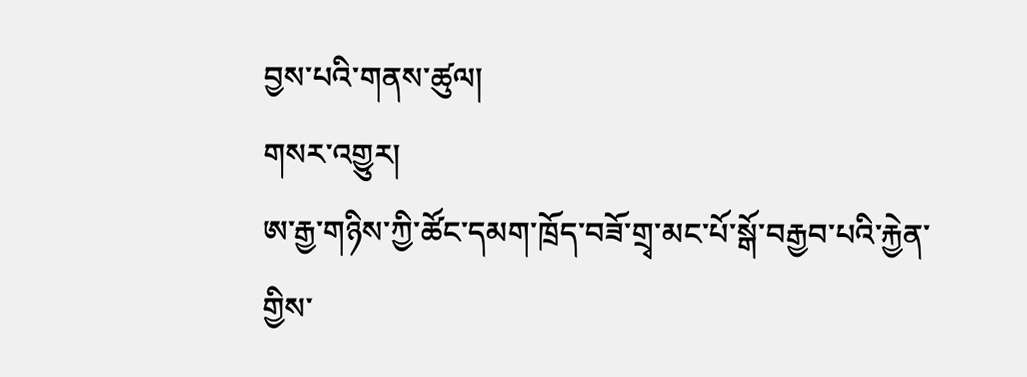བྱས་པའི་གནས་ཚུལ།
གསར་འགྱུར།
ཨ་རྒྱ་གཉིས་ཀྱི་ཚོང་དམག་ཁྲོད་བཟོ་གྲྭ་མང་པོ་སྒོ་བརྒྱབ་པའི་རྐྱེན་གྱིས་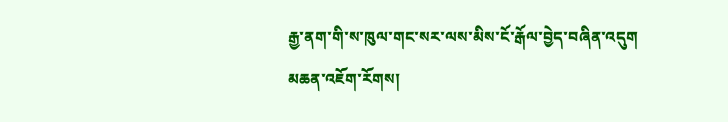རྒྱ་ནག་གི་ས་ཁུལ་གང་སར་ལས་མིས་ངོ་རྒོལ་བྱེད་བཞིན་འདུག
མཆན་འཇོག་རོགས།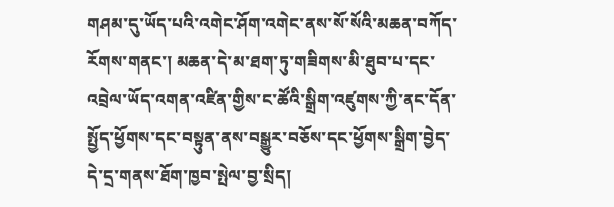གཤམ་དུ་ཡོད་པའི་འགེང་ཤོག་འགེང་ནས་སོ་སོའི་མཆན་བཀོད་རོགས་གནང་། མཆན་དེ་མ་ཐག་ཏུ་གཟིགས་མི་ཐུབ་པ་དང་འབྲེལ་ཡོད་འགན་འཛིན་གྱིས་ང་ཚོའི་སྒྲིག་འཛུགས་ཀྱི་ནང་དོན་སྤྱོད་ཕྱོགས་དང་བསྟུན་ནས་བསྒྱུར་བཅོས་དང་ཕྱོགས་སྒྲིག་བྱེད་དེ་དྲ་གནས་ཐོག་ཁྱབ་སྤེལ་བྱ་སྲིད།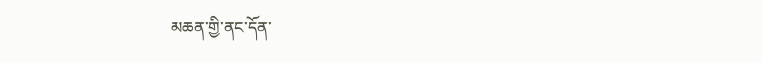མཆན་གྱི་ནང་དོན་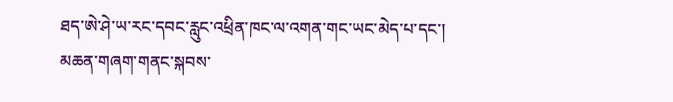ཐད་ཨེ་ཤེ་ཡ་རང་དབང་རླུང་འཕྲིན་ཁང་ལ་འགན་གང་ཡང་མེད་པ་དང་། མཆན་གཞག་གནང་སྐབས་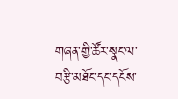གཞན་གྱི་ཚོར་སྣང་ལ་བརྩི་མཐོང་དང་དངོས་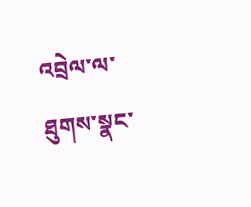འབྲེལ་ལ་ཐུགས་སྣང་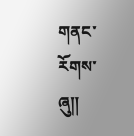གནང་རོགས་ཞུ༎